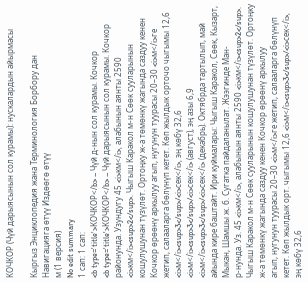КОЧКОР (Чүй дарыясынын сол курамы): нускалардын айырмасы

Кыргыз Энциклопедия жана Терминология Борбору дан
Навигацияга өтүү Издөөгө өтүү
м (1 версия)
No edit summary
1 сап: 1 сап:
<b type='title'>КОЧКОР</b> – Чүй д-нын сол курамы. Кочкор
<b type='title'>КОЧКОР</b> – Чүй дарыясынын сол курамы. Кочкор районунда. Узундугу 45 <i>км</i>, алабынын аянты 2590 <i>км</i><sup>2</sup>. Чыгыш Каракол м-н Сөөк сууларынын кошулушунан түзүлөт. Ортоңку ж-а төмөнкү жагында саздуу кенен Кочкор өрөөнү аркылуу агып, нугунун туурасы 20–30 <i>м</i>ге жетип, салааларга бөлүнүп кетет. Көп жылдык орточо чыгымы 12,6 <i>м</i><sup>3</sup>/<i>сек</i>, эң көбү 32,6 <i>м</i><sup>3</sup>/<i>сек</i> (август), эң азы 6,9 <i>м</i><sup>3</sup>/<i>сек</i> (декабрь). Октябрда тартылып, май айында кире баштайт. Ири куймалары: Чыгыш Каракол, Сөөк, Кызарт, Мыкан, Шамшы ж. б. Сугатка пайдаланылат. Жээгинде Ман-
р-нунда. Уз. 45 <i>км</i>, алабынын аянты 2590 <i>км</i><sup>2</sup>.
Чыгыш Каракол м-н Сөөк сууларынын кошулушунан түзүлөт. Ортоңку ж-а төмөнкү жагында саздуу кенен Кочкор өрөөнү аркылуу
агып, нугунун туурасы 20–30 <i>м</i>ге жетип, салааларга бөлүнүп кетет. Көп жылдык орт. чыгымы 12,6 <i>м</i><sup>3</sup>/<i>сек</i>, эң көбү 32,6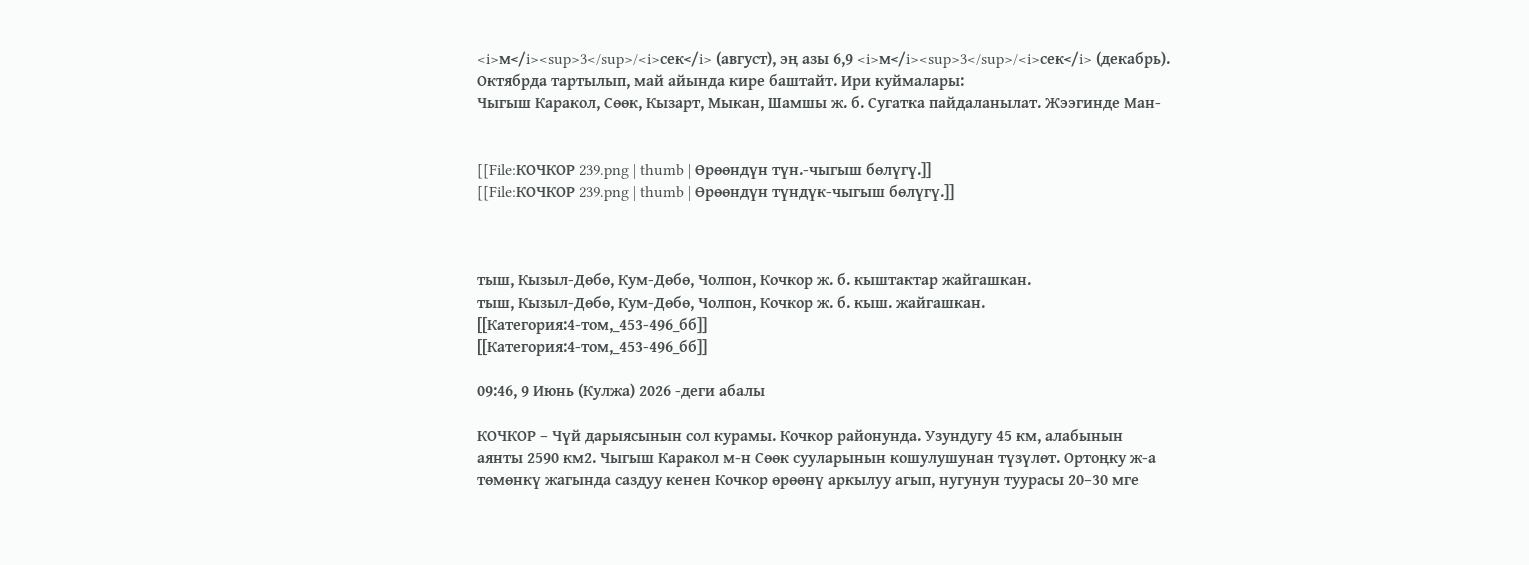<i>м</i><sup>3</sup>/<i>сек</i> (август), эң азы 6,9 <i>м</i><sup>3</sup>/<i>сек</i> (декабрь). Октябрда тартылып, май айында кире баштайт. Ири куймалары:
Чыгыш Каракол, Сөөк, Кызарт, Мыкан, Шамшы ж. б. Сугатка пайдаланылат. Жээгинде Ман-


[[File:КОЧКОР 239.png | thumb | Өрөөндүн түн.-чыгыш бөлүгү.]]
[[File:КОЧКОР 239.png | thumb | Өрөөндүн түндүк-чыгыш бөлүгү.]]



тыш, Кызыл-Дөбө, Кум-Дөбө, Чолпон, Кочкор ж. б. кыштактар жайгашкан.
тыш, Кызыл-Дөбө, Кум-Дөбө, Чолпон, Кочкор ж. б. кыш. жайгашкан.
[[Категория:4-том,_453-496_бб]]
[[Категория:4-том,_453-496_бб]]

09:46, 9 Июнь (Кулжа) 2026 -деги абалы

КОЧКОР – Чүй дарыясынын сол курамы. Кочкор районунда. Узундугу 45 км, алабынын аянты 2590 км2. Чыгыш Каракол м-н Сөөк сууларынын кошулушунан түзүлөт. Ортоңку ж-а төмөнкү жагында саздуу кенен Кочкор өрөөнү аркылуу агып, нугунун туурасы 20–30 мге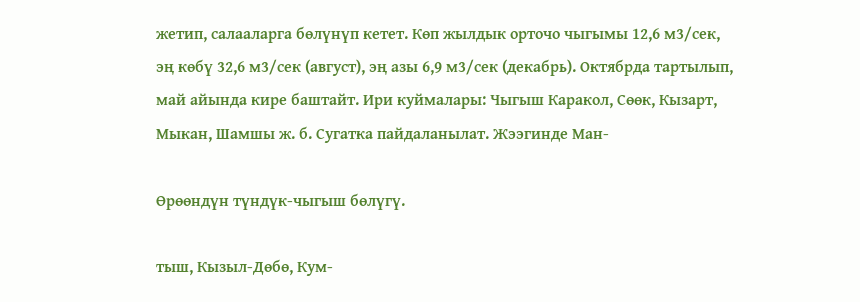жетип, салааларга бөлүнүп кетет. Көп жылдык орточо чыгымы 12,6 м3/сек, эң көбү 32,6 м3/сек (август), эң азы 6,9 м3/сек (декабрь). Октябрда тартылып, май айында кире баштайт. Ири куймалары: Чыгыш Каракол, Сөөк, Кызарт, Мыкан, Шамшы ж. б. Сугатка пайдаланылат. Жээгинде Ман-

Өрөөндүн түндүк-чыгыш бөлүгү.

тыш, Кызыл-Дөбө, Кум-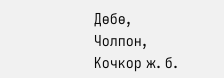Дөбө, Чолпон, Кочкор ж. б.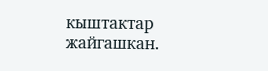кыштактар жайгашкан.